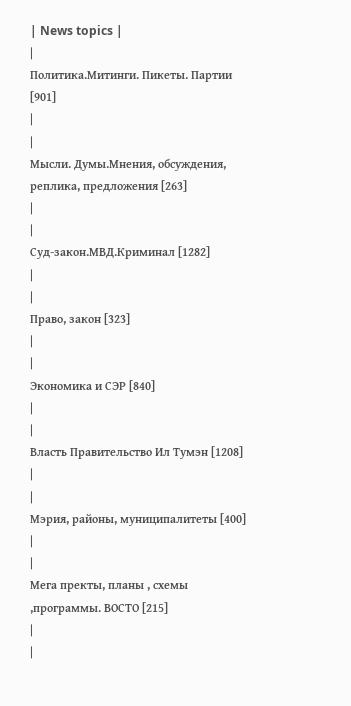| News topics |
|
Политика.Митинги. Пикеты. Партии [901]
|
|
Мысли. Думы.Мнения, обсуждения, реплика, предложения [263]
|
|
Суд-закон.МВД.Криминал [1282]
|
|
Право, закон [323]
|
|
Экономика и СЭР [840]
|
|
Власть Правительство Ил Тумэн [1208]
|
|
Мэрия, районы, муниципалитеты [400]
|
|
Мега пректы, планы , схемы ,программы. ВОСТО [215]
|
|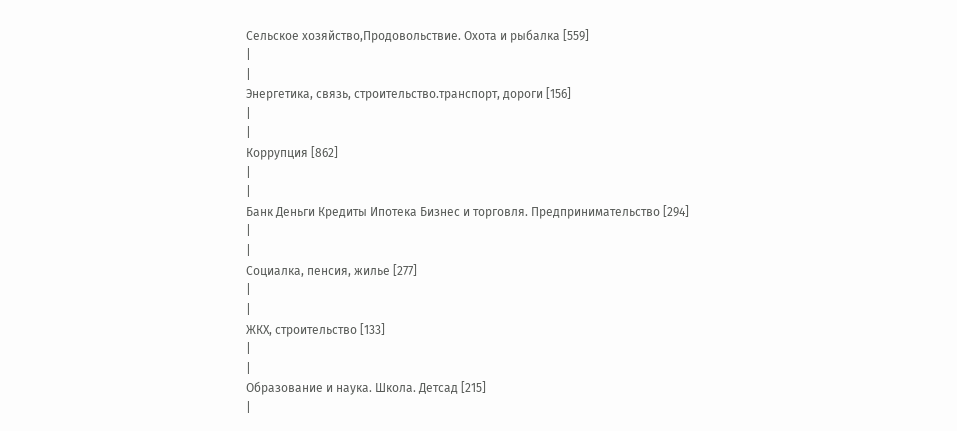Сельское хозяйство,Продовольствие. Охота и рыбалка [559]
|
|
Энергетика, связь, строительство.транспорт, дороги [156]
|
|
Коррупция [862]
|
|
Банк Деньги Кредиты Ипотека Бизнес и торговля. Предпринимательство [294]
|
|
Социалка, пенсия, жилье [277]
|
|
ЖКХ, строительство [133]
|
|
Образование и наука. Школа. Детсад [215]
|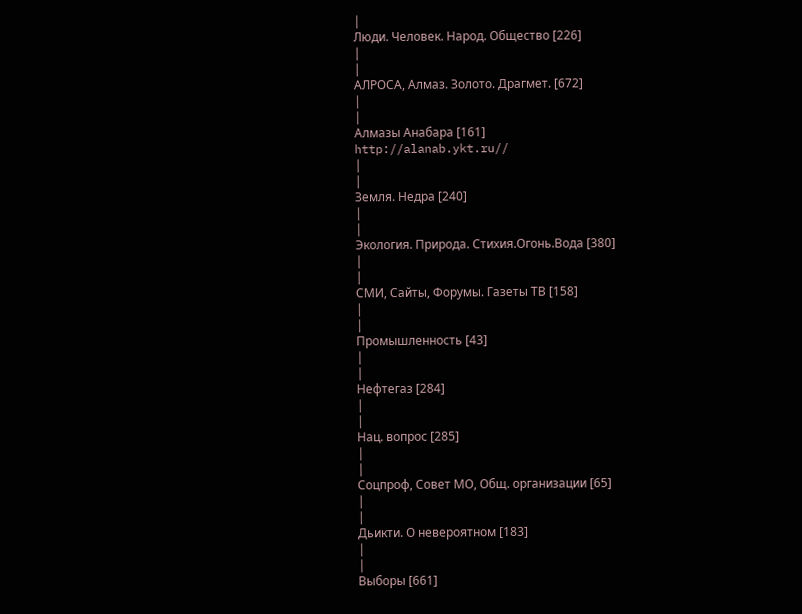|
Люди. Человек. Народ. Общество [226]
|
|
АЛРОСА, Алмаз. Золото. Драгмет. [672]
|
|
Алмазы Анабара [161]
http://alanab.ykt.ru//
|
|
Земля. Недра [240]
|
|
Экология. Природа. Стихия.Огонь.Вода [380]
|
|
СМИ, Сайты, Форумы. Газеты ТВ [158]
|
|
Промышленность [43]
|
|
Нефтегаз [284]
|
|
Нац. вопрос [285]
|
|
Соцпроф, Совет МО, Общ. организации [65]
|
|
Дьикти. О невероятном [183]
|
|
Выборы [661]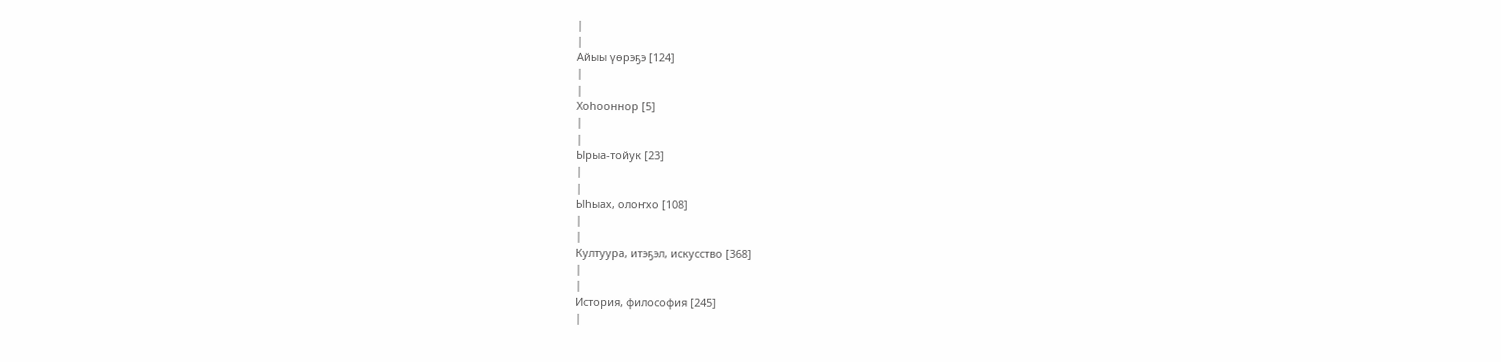|
|
Айыы үөрэҕэ [124]
|
|
Хоһооннор [5]
|
|
Ырыа-тойук [23]
|
|
Ыһыах, олоҥхо [108]
|
|
Култуура, итэҕэл, искусство [368]
|
|
История, философия [245]
|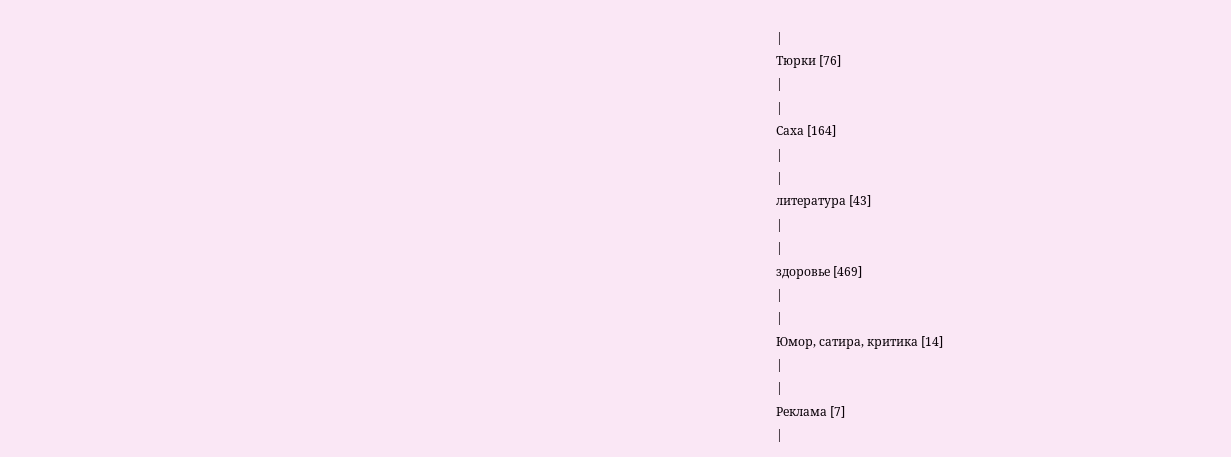|
Тюрки [76]
|
|
Саха [164]
|
|
литература [43]
|
|
здоровье [469]
|
|
Юмор, сатира, критика [14]
|
|
Реклама [7]
|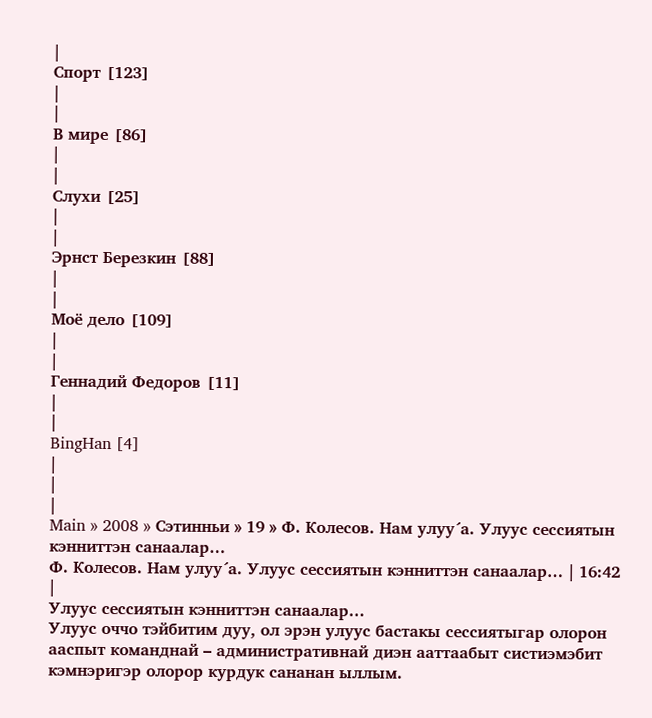|
Спорт [123]
|
|
В мире [86]
|
|
Слухи [25]
|
|
Эрнст Березкин [88]
|
|
Моё дело [109]
|
|
Геннадий Федоров [11]
|
|
BingHan [4]
|
|
|
Main » 2008 » Сэтинньи » 19 » Ф. Колесов. Нам улуу´а. Улуус сессиятын кэнниттэн санаалар…
Ф. Колесов. Нам улуу´а. Улуус сессиятын кэнниттэн санаалар… | 16:42 |
Улуус сессиятын кэнниттэн санаалар…
Улуус оччо тэйбитим дуу, ол эрэн улуус бастакы сессиятыгар олорон ааспыт команднай – административнай диэн ааттаабыт систиэмэбит кэмнэригэр олорор курдук сананан ыллым.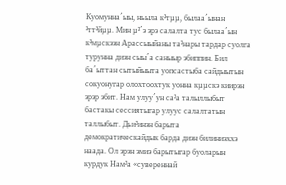Куомунна´ыы, ньыла к³тµµ, былаа´ынан ³тт³йµµ. Мин µ³´э эрэ салалта тус былаа´ын к³мµскээн Арассыыйаны та²нары тардар суолга турунна диэн сыы´а саныыр эбиппин. Бил ба´ыттан сытыйыыта уопсастыба сайдыытын сокуонугар олохтоохтук уонна кµµскэ киирэн эрэр эбит. Нам улуу´ун са²а талыллыбыт бастакы сессиятыгар улуус салалтатын таллыбыт. Дьи²инэн барыта демократическайдык барда диэн билиниэххэ наада. Ол эрэн эмиэ барытыгар буоларын курдук Нам²а «сувереннай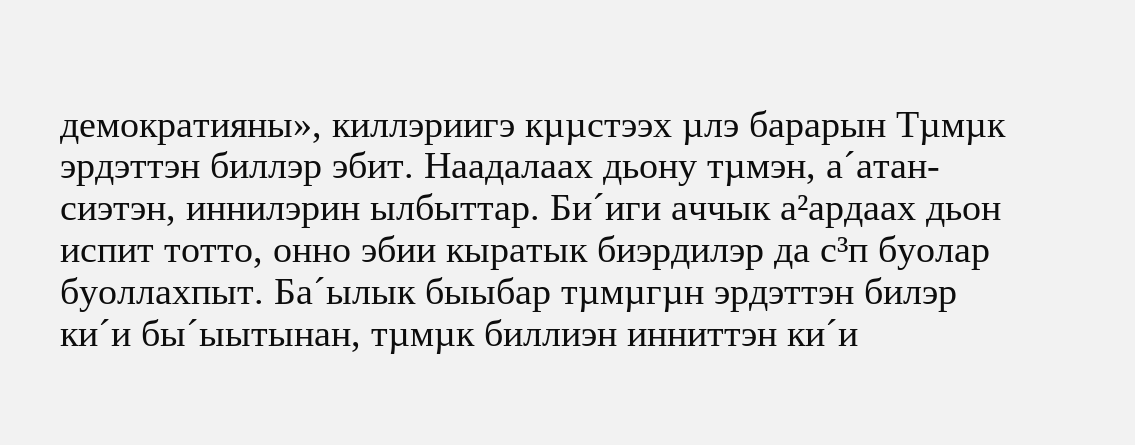демократияны», киллэриигэ кµµстээх µлэ барарын Тµмµк эрдэттэн биллэр эбит. Наадалаах дьону тµмэн, а´атан-сиэтэн, иннилэрин ылбыттар. Би´иги аччык а²ардаах дьон испит тотто, онно эбии кыратык биэрдилэр да с³п буолар буоллахпыт. Ба´ылык быыбар тµмµгµн эрдэттэн билэр ки´и бы´ыытынан, тµмµк биллиэн инниттэн ки´и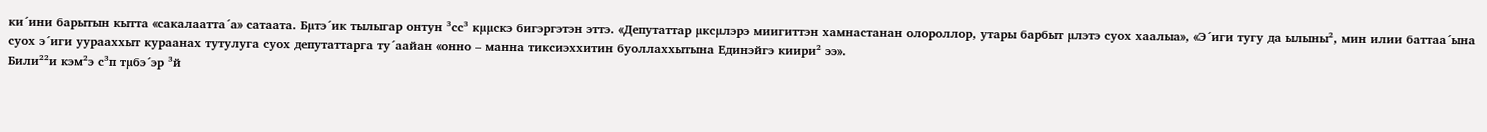ки´ини барытын кытта «сакалаатта´а» сатаата. Бµтэ´ик тылыгар онтун ³сс³ кµµскэ бигэргэтэн эттэ. «Депутаттар µксµлэрэ миигиттэн хамнастанан олороллор, утары барбыт µлэтэ суох хаалыа», «Э´иги тугу да ылыны², мин илии баттаа´ына суох э´иги уурааххыт кураанах тутулуга суох депутаттарга ту´аайан «онно – манна тиксиэххитин буоллаххытына Единэйгэ киири² ээ».
Били²²и кэм²э с³п тµбэ´эр ³й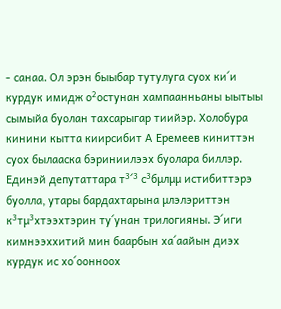- санаа. Ол эрэн быыбар тутулуга суох ки´и курдук имидж о²остунан хампаанньаны ыытыы сымыйа буолан тахсарыгар тиийэр. Холобура кинини кытта киирсибит А Еремеев киниттэн суох былааска бэриниилээх буолара биллэр. Единэй депутаттара т³´³ с³бµлµµ истибиттэрэ буолла, утары бардахтарына µлэлэриттэн к³тµ³хтээхтэрин ту´унан трилогияны. Э´иги кимнээххитий мин баарбын ха´аайын диэх курдук ис хо´оонноох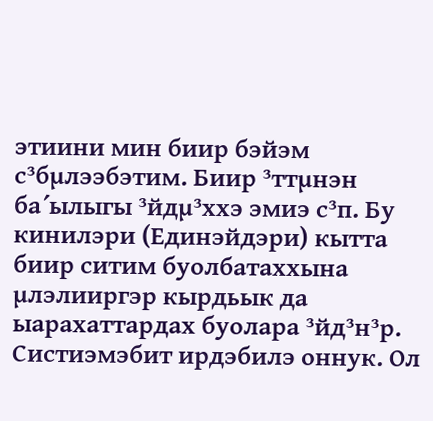этиини мин биир бэйэм с³бµлээбэтим. Биир ³ттµнэн ба´ылыгы ³йдµ³ххэ эмиэ с³п. Бу кинилэри (Единэйдэри) кытта биир ситим буолбатаххына µлэлииргэр кырдьык да ыарахаттардах буолара ³йд³н³р. Систиэмэбит ирдэбилэ оннук. Ол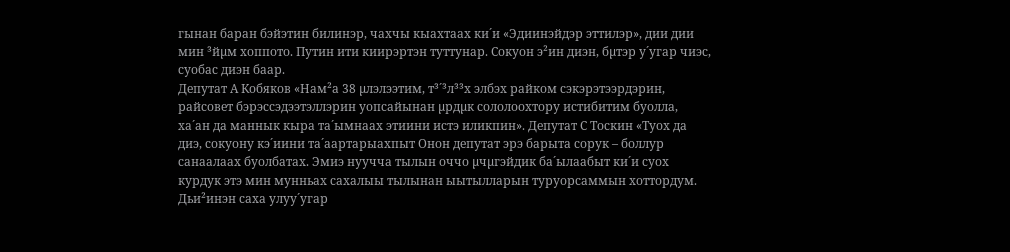гынан баран бэйэтин билинэр, чахчы кыахтаах ки´и «Эдиинэйдэр эттилэр», дии дии мин ³йµм хоппото. Путин ити киирэртэн туттунар. Сокуон э²ин диэн, бµтэр у´угар чиэс, суобас диэн баар.
Депутат А Кобяков «Нам²а 38 µлэлээтим, т³´³л³³х элбэх райком сэкэрэтээрдэрин, райсовет бэрэссэдээтэллэрин уопсайынан µрдµк сололоохтору истибитим буолла, ха´ан да маннык кыра та´ымнаах этиини истэ иликпин». Депутат С Тоскин «Туох да диэ, сокуону кэ´иини та´аартарыахпыт Онон депутат эрэ барыта сорук – боллур санаалаах буолбатах. Эмиэ нуучча тылын оччо µчµгэйдик ба´ылаабыт ки´и суох курдук этэ мин мунньах сахалыы тылынан ыытылларын туруорсаммын хоттордум. Дьи²инэн саха улуу´угар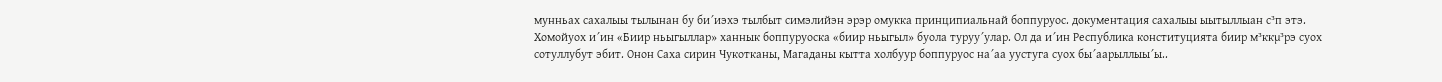мунньах сахалыы тылынан бу би´иэхэ тылбыт симэлийэн эрэр омукка принципиальнай боппуруос. документация сахалыы ыытыллыан с³п этэ.
Хомойуох и´ин «Биир ньыгыллар» ханнык боппуруоска «биир ньыгыл» буола туруу´улар. Ол да и´ин Республика конституцията биир м³ккµ³рэ суох сотуллубут эбит. Онон Саха сирин Чукотканы, Магаданы кытта холбуур боппуруос на´аа уустуга суох бы´аарыллыы´ы..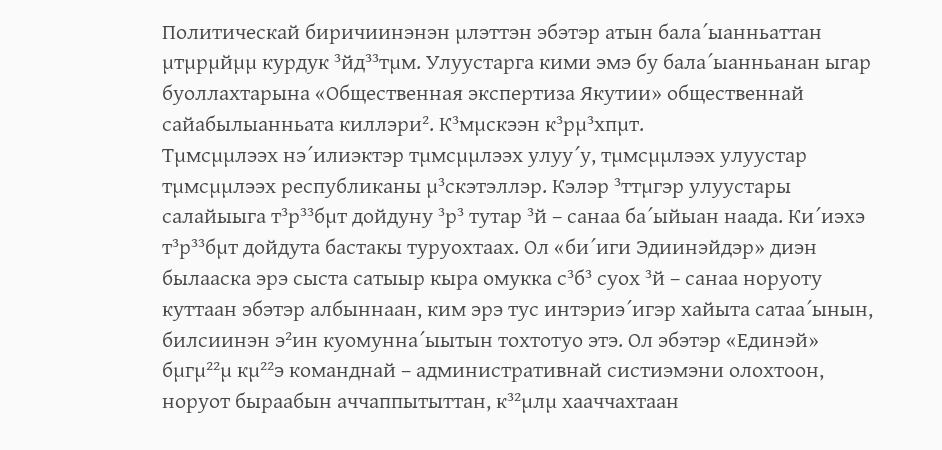Политическай биричиинэнэн µлэттэн эбэтэр атын бала´ыанньаттан µтµрµйµµ курдук ³йд³³тµм. Улуустарга кими эмэ бу бала´ыанньанан ыгар буоллахтарына «Общественная экспертиза Якутии» общественнай сайабылыанньата киллэри². К³мµскээн к³рµ³хпµт.
Тµмсµµлээх нэ´илиэктэр тµмсµµлээх улуу´у, тµмсµµлээх улуустар тµмсµµлээх республиканы µ³скэтэллэр. Кэлэр ³ттµгэр улуустары салайыыга т³р³³бµт дойдуну ³р³ тутар ³й – санаа ба´ыйыан наада. Ки´иэхэ т³р³³бµт дойдута бастакы туруохтаах. Ол «би´иги Эдиинэйдэр» диэн былааска эрэ сыста сатыыр кыра омукка с³б³ суох ³й – санаа норуоту куттаан эбэтэр албыннаан, ким эрэ тус интэриэ´игэр хайыта сатаа´ынын, билсиинэн э²ин куомунна´ыытын тохтотуо этэ. Ол эбэтэр «Единэй» бµгµ²²µ кµ²²э команднай – административнай систиэмэни олохтоон, норуот быраабын аччаппытыттан, к³²µлµ хааччахтаан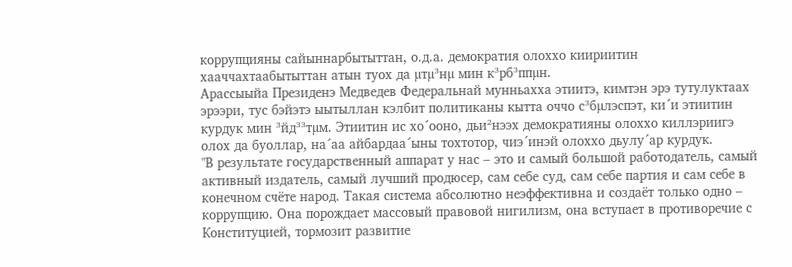коррупцияны сайыннарбытыттан, о.д.а. демократия олоххо киириитин хааччахтаабытыттан атын туох да µтµ³нµ мин к³рб³ппµн.
Арассыыйа Президенэ Медведев Федеральнай мунньахха этиитэ, кимтэн эрэ тутулуктаах эрээри, тус бэйэтэ ыытыллан кэлбит политиканы кытта оччо с³бµлэспэт, ки´и этиитин курдук мин ³йд³³тµм. Этиитин ис хо´ооно, дьи²нээх демократияны олоххо киллэриигэ олох да буоллар, на´аа айбардаа´ыны тохтотор, чиэ´инэй олоххо дьулу´ар курдук.
"В результате государственный аппарат у нас – это и самый большой работодатель, самый активный издатель, самый лучший продюсер, сам себе суд, сам себе партия и сам себе в конечном счёте народ. Такая система абсолютно неэффективна и создаёт только одно – коррупцию. Она порождает массовый правовой нигилизм, она вступает в противоречие с Конституцией, тормозит развитие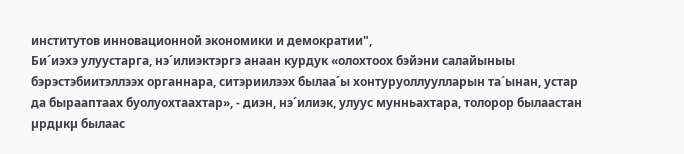институтов инновационной экономики и демократии",
Би´иэхэ улуустарга, нэ´илиэктэргэ анаан курдук «олохтоох бэйэни салайыныы бэрэстэбиитэллээх органнара, ситэриилээх былаа´ы хонтуруоллуулларын та´ынан, устар да бырааптаах буолуохтаахтар», - диэн, нэ´илиэк, улуус мунньахтара, толорор былаастан µрдµкµ былаас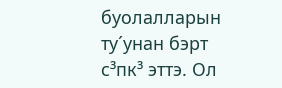буолалларын ту´унан бэрт с³пк³ эттэ. Ол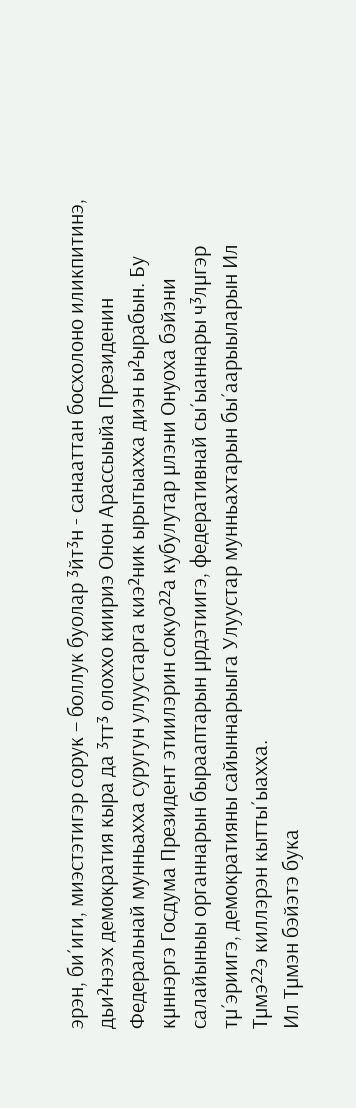эрэн, би´иги, миэстэтигэр сорук – боллук буолар ³йт³н - санааттан босхолоно иликпитинэ, дьи²нээх демократия кыра да ³тт³ олоххо киириэ Онон Арассыыйа Президенин Федеральнай мунньахха суругун улуустарга киэ²ник ырытыахха диэн ы²ырабын. Бу кµннэргэ Госдума Президент этиилэрин сокуо²²а кубулутар µлэни Онуоха бэйэни салайыныы органнарын бырааптарын µрдэтиигэ, федеративнай сы´ыаннары ч³лµгэр тµ´эриигэ, демократияны сайыннарыыга Улуустар мунньахтарын бы´аарыыларын Ил Тµмэ²²э киллэрэн кытты´ыахха.
Ил Тµмэн бэйэтэ бука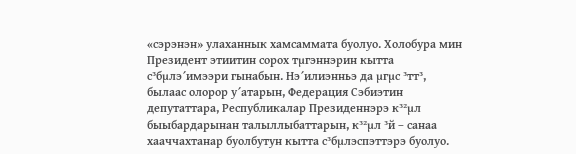«сэрэнэн» улаханнык хамсаммата буолуо. Холобура мин Президент этиитин сорох тµгэннэрин кытта с³бµлэ´имээри гынабын. Нэ´илиэнньэ да µгµс ³тт³, былаас олорор у´атарын, Федерация Сэбиэтин депутаттара, Республикалар Президеннэрэ к³²µл быыбардарынан талыллыбаттарын, к³²µл ³й – санаа хааччахтанар буолбутун кытта с³бµлэспэттэрэ буолуо.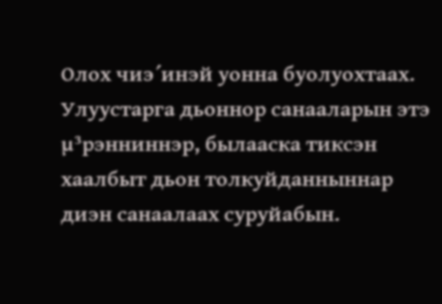Олох чиэ´инэй уонна буолуохтаах. Улуустарга дьоннор санааларын этэ µ³рэнниннэр, былааска тиксэн хаалбыт дьон толкуйданныннар диэн санаалаах суруйабын.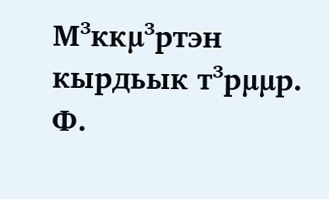М³ккµ³ртэн кырдьык т³рµµр.
Ф.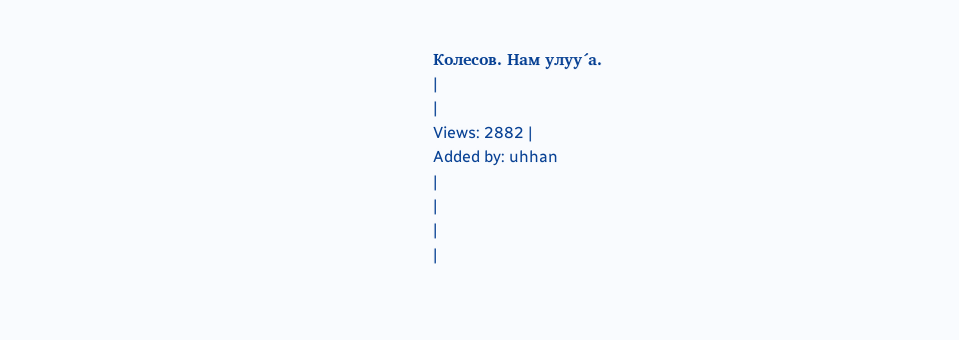Колесов. Нам улуу´а.
|
|
Views: 2882 |
Added by: uhhan
|
|
|
|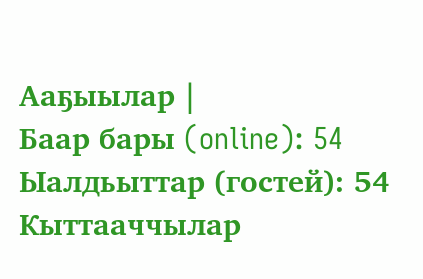Ааҕыылар |
Баар бары (online): 54 Ыалдьыттар (гостей): 54 Кыттааччылар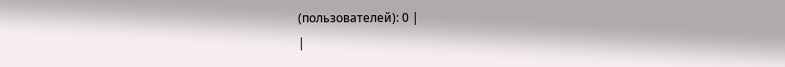(пользователей): 0 |
|